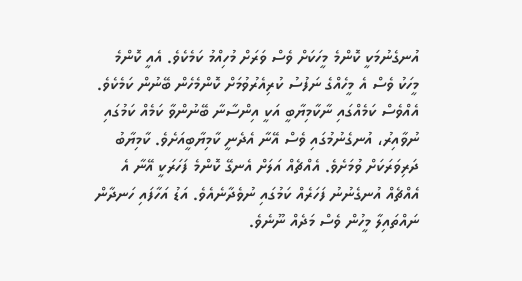އުނގެނުމަކީ ކޮންމެ މީހަކަށް ވެސް ވަރަށް މުހިއްމު ކަމެކެވެ. އެއީ ކޮންމެ މީހަކު ވެސް އެ މީހެއްގެ ނަފުސު ކުރިއެރުވުމަށް ކޮންމެހެން ބޭނުން ކަމެކެވެ. އެއްވެސް ކަމެއްގައި ނާކާމިޔާބީ އަކީ އިންސާނާ ބޭނުންވާ ކަމެއް ކަމުގައި ނުވާއިރު، އުނގެނުމުގައި ވެސް އޭނާ އެދެނީ ކާމިޔާބީއަށެވެ. ކާމިޔާބު ދަރިވަރަކަށް ވުމަށެވެ. އެއްޗެއް އަލަށް އެނގޭ ކޮންމެ ފަހަރަކީ އޭނާ އެ އެއްޗެއް އުނގެނުނު ފަހަރެއް ކަމުގައި ނުވެދާނެއެވެ. އަޑު އަހާފައި ހަނދާން ނައްތައިލާ މީހުން ވެސް މަދެއް ނޫނެވެ.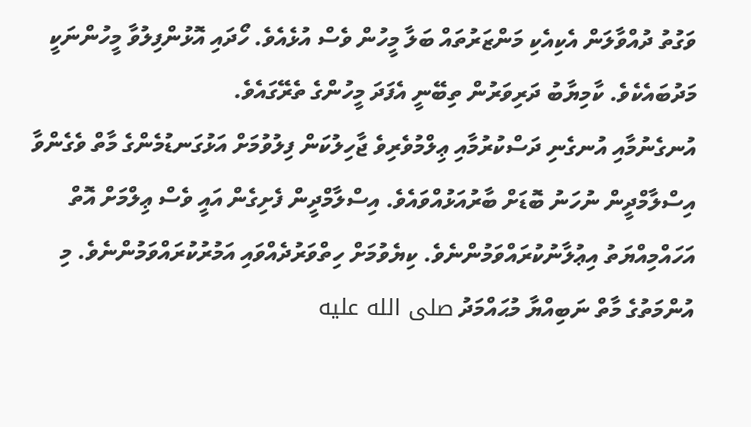ވަގުތު ދުއްވާލަން އެކިއެކި މަންޒަރުތައް ބަލާ މީހުން ވެސް އުޅެއެވެ. ހޯދައި އޮޅުންފިލުވާ މީހުންނަކީ މަދުބައެކެވެ. ކާމިޔާބު ދަރިވަރުން ތިބޭނީ އެފަދަ މީހުންގެ ތެރޭގައެވެ.
އުނގެނުމާއި އުނގެނި ދަސްކުރުމާއި ޢިލްމުވެރިވެ ޖާހިލުކަން ފިލުވުމަށް އަޅުގަނޑުމެންގެ މާތް ވެގެންވާ އިސްލާމްދީން ނުހަނު ބޮޑަށް ބާރުއަޅުއްވައެވެ. އިސްލާމްދީން ފެށިގެން އައީ ވެސް ޢިލްމަށް އޮތް އަހައްމިއްޔަތު އިޢުލާނުކުރައްވަމުންނެވެ. ކިޔެވުމަށް ހިތްވަރުދެއްވައި އަމުރުކުރައްވަމުންނެވެ. މި އުންމަތުގެ މާތް ނަބިއްޔާ މުޙައްމަދު صلى الله عليه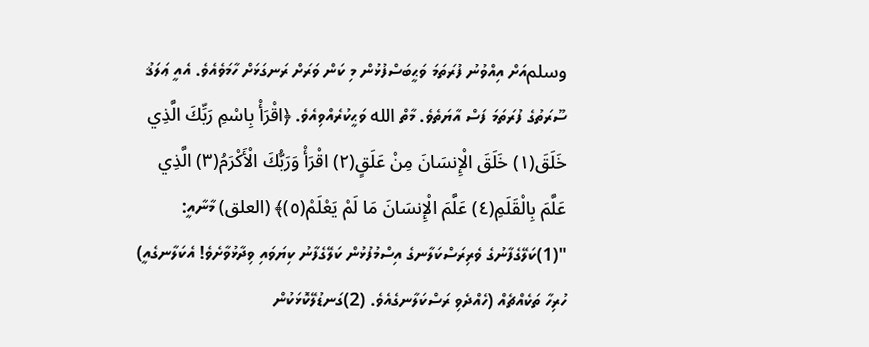وسلمއަށް އިއްވުނު ފުރަތަމަ ވަޙީބަސްފުޅުން މި ކަން ވަރަށް ރަނގަޅަށް ހާމަވެއެވެ. އެއީ ޢަލަޤު ސޫރަތުގެ ފުރަތަމަ ފަސް އާޔަތެވެ. މާތް الله ވަޙީކުރެއްވިއެވެ. ﴿اقْرَأْ بِاسْمِ رَبِّكَ الَّذِي خَلَقَ(١) خَلَقَ الْإِنسَانَ مِنْ عَلَقٍ(٢) اقْرَأْ وَرَبُّكَ الْأَكْرَمُ(٣) الَّذِي عَلَّمَ بِالْقَلَمِ(٤) عَلَّمَ الْإِنسَانَ مَا لَمْ يَعْلَمْ(٥)﴾ (العلق) މާނާއީ: "(1)ކަލޭގެފާނުގެ ވެރިރަސްކަލާނގެ އިސްމުފުޅުން ކަލޭގެފާނު ކިޔަވައި ވިދާޅުވާށެވެ! އެކަލާނގެއީ) ހުރިހާ ތަކެއްޗެއް (ހެއްދެވި ރަސްކަލާނގެއެވެ. (2)ގަނޑުލޭކޮޅަކުން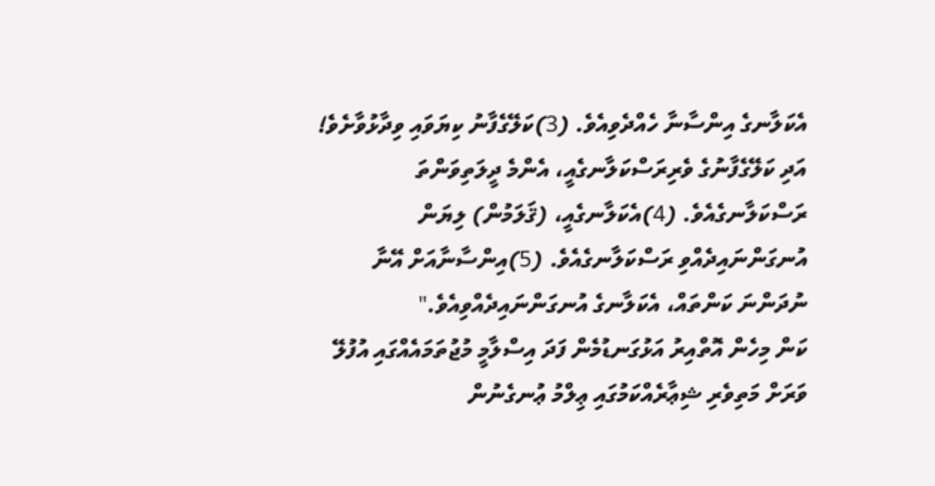އެކަލާނގެ އިންސާނާ ހެއްދެވިއެވެ. (3)ކަލޭގެފާނު ކިޔަވައި ވިދާޅުވާށެވެ! އަދި ކަލޭގެފާނުގެ ވެރިރަސްކަލާނގެއީ، އެންމެ ދީލަތިވަންތަ ރަސްކަލާނގެއެވެ. (4)އެކަލާނގެއީ، (ޤަލަމުން) ލިޔަން އުނގަންނައިދެއްވި ރަސްކަލާނގެއެވެ. (5)އިންސާނާއަށް އޭނާ ނުދަންނަ ކަންތައް، އެކަލާނގެ އުނގަންނައިދެއްވިއެވެ."
ކަން މިހެން އޮތްއިރު އަޅުގަނޑުމެން ފަދަ އިސްލާމީ މުޖުތަމައެއްގައި އުފުލޭ ވަރަށް މަތިވެރި ޝިޢާރެއްކަމުގައި ޢިލްމު ޢުނގެނުން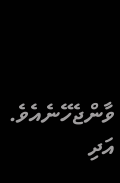ވާންޖެހޭނެއެވެ. އަދި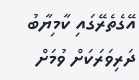އޭގެތެރޭގައި ކާމިޔާބު ދަރިވަރަކަށް ވުމަށް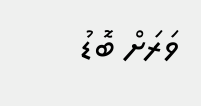ވަރަށް ބޮޑު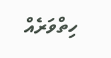ހިތްވަރެއް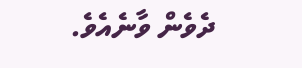ދެވެން ވާނެއެވެ.